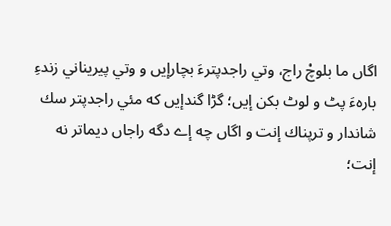اگاں ما بلوچْ راج، وتي راجدپترءَ بچارإيں و وتي پيريناني زندءِ بارهءَ پٹ و لوٹ بكن إيں؛ گڑا گندإيں كه مئي راجدپتر سك شاندار و ترپناك إنت و اگاں چه إے دگه راجاں ديماتر نه إنت؛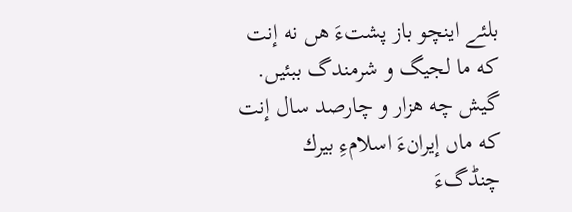بلئے اينچو باز پشتءَ هں نه إنت كه ما لجيگ و شرمندگ ببئيں.
گيش چه هزار و چارصد سال إنت كه ماں إيرانءَ اسلامءِ بيرك چنڈگءَ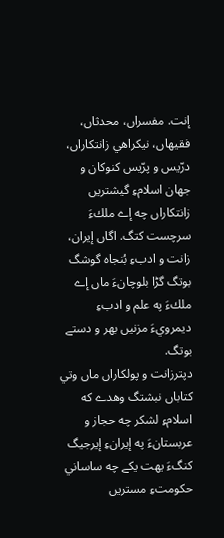إنت. مفسراں، محدثاں، فقيهاں، نيكراهي زانتكاراں، درّيس و پرّيس كنوكان و جهان اسلامءِ گيشتريں زانتكاراں چه إے ملكءَ سرچست كتگ. اگاں إيران، زانت و ادبءِ بُنجاه گوشگ بوتگ گڑا بلوچانءَ ماں إے ملكءَ په علم و ادبءِ ديمرويءَ مزنيں بهر و دستے بوتگ.
دپترزانت و پولكاراں ماں وتي كتاباں نبشتگ وهدے كه اسلامءِ لشكر چه حجاز و عربستانءَ په إيرانءِ إيرجيگ كنگءَ يهت يكے چه ساساني حكومتءِ مستريں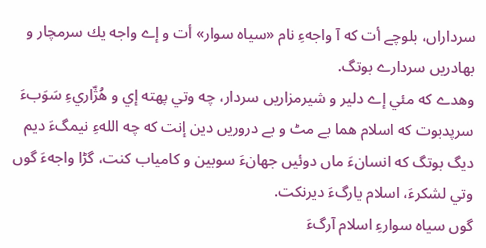سرداراں، بلوچے أت كه آ واجهءِ نام «سياه سوار» أت و إے واجه يك سرمچار و بهادريں سردارے بوتگ.
وهدے كه مئي إے دلير و شيرمزاريں سردار، چه وتي پهته إي و هُژّاريءِ سَوَبءَ سرپدبوت كه اسلام هما بے مٹ و بے دروريں دين إنت كه چه اللهءِ نيمگءَ ديم ديگ بوتگ كه انسانءَ ماں دوئيں جهانءَ سوبين و كامياب كنت، گڑا واجهءَ گوں وتي لشكرءَ، اسلام يارگءَ ديرنكت.
گوں سياه سوارءِ اسلام آرگءَ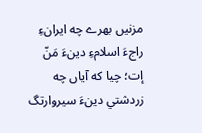مزنيں بهرے چه ايرانءِ راجءَ اسلامءِ دينءَ مَنّ إت؛ چيا كه آياں چه زردشتي دينءَ سيروارتگ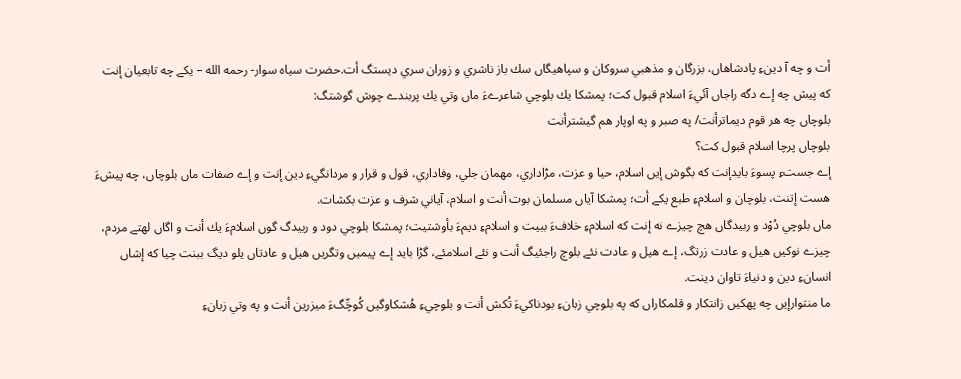أت و چه آ دينءِ پادشاهاں، بزرگان و مذهبي سروكان و سپاهيگاں سك باز ناشري و زوران سري ديستگ أت.حضرت سياه سوار- رحمه الله – يكے چه تابعيان إنت كه پيش چه إے دگه راجاں آئيءَ اسلام قبول كت؛ پمشكا يك بلوچي شاعرےءَ ماں وتي يك پربندے چوش گوشتگ:
بلوچاں چه هر قوم ديماترأنت/ په صبر و په اوپار هم گيشترأنت
بلوچاں پرچا اسلام قبول كت؟
إے جستءِ پسوءَ بايدإنت كه بگوش إيں اسلام، حيا و عزت، مڑاداري، مهمان جلي، وفاداري، قول و قرار و مردانگيءِ دين إنت و إے صفات ماں بلوچاں، چه پيشءَ هست إتنت، بلوچان و اسلامءِ طبع يكے أت؛ پمشكا آياں مسلمان بوت أنت و اسلام، آياني شرف و عزت بكشات.
ماں بلوچي دُوْد و ربيدگاں هچ چيزے نه إنت كه اسلامءِ خلافءَ ببيت و اسلامءِ ديمءَ بأوشتيت؛ پمشكا بلوچي دود و ربيدگ گوں اسلامءَ يك أنت و اگاں لهتے مردم، چيزے نوكيں هيل و عادت زرتگ، إے هيل و عادت نئے بلوچ راجئيگ أنت و نئے اسلامئے، گڑا بايد إے پيميں وتگريں هيل و عادتاں يلو ديگ ببنت چيا كه إشاں انسانءِ دين و دنياءَ تاوان دينت.
ما منتوارإيں چه پهكيں زانتكار و قلمكاراں كه په بلوچي زبانءِ بودناكيءَ تُكش أنت و بلوچيءِ هُشكاوگيں كُوچِّگءَ ميزرين أنت و په وتي زبانءِ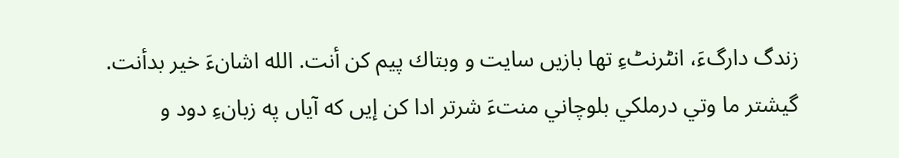زندگ دارگءَ، انٹرنٹءِ تها بازيں سايت و وبتاك پيم كن أنت. الله اشانءَ خير بدأنت.
گيشتر ما وتي درملكي بلوچاني منتءَ شرتر ادا كن إيں كه آياں په زبانءِ دود و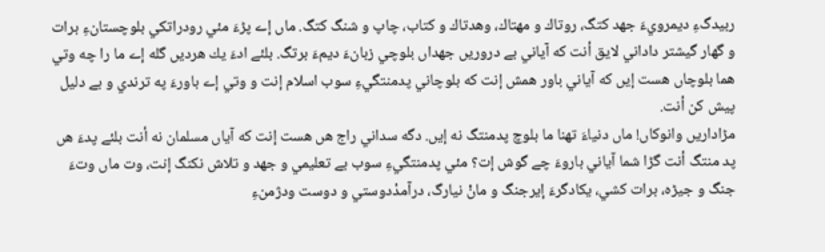ربيدگءِ ديمرويءَ جهد كتگ، روتاك و مهتاك، وهدتاك و كتاب، چاپ و شنگ كتگ. ماں إے پڑءَ مئي رودراتكي بلوچستانءِ برات و گهار گيشتر داداني لايق أنت كه آياني بے دروريں جهداں بلوچي زبانءَ ديمءَ برتگ. بلئے ادءَ يك هرديں گله إے ما را چه وتي هما بلوچاں هست إيں كه آياني باور همش إنت كه بلوچاني پدمنتگيءِ سوب اسلام إنت و وتي إے باورءَ په ترندي و بے دليل پيش كن أنت.
مڑاداريں وانوكاں! ماں دنياءَ تهنا ما بلوچ پدمنتگ نه إيں. دگه سداني راج هں هست إنت كه آياں مسلمان نه أنت بلئے پدءَ هں پد منتگ أنت گڑا شما آياني باروءَ چے گوش إت؟ مئي پدمنتگيءِ سوب بے تعليمي و جهد و تلاش نكنگ إنت، وت ماں وتءَ جنگ و جيڑه، برات كشي، يكادگرءَ إيرجنگ و مانْ نيارگ، درآمدْدوستي و دوست ودژمنءِ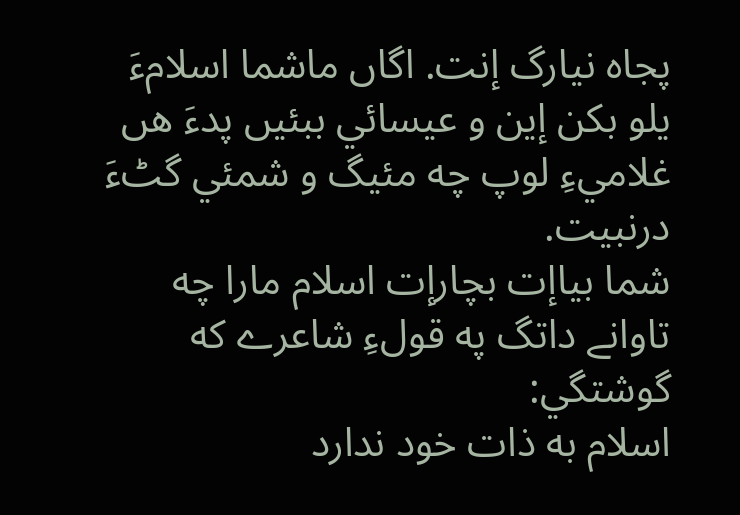پجاه نيارگ إنت. اگاں ماشما اسلامءَ يلو بكن إين و عيسائي ببئيں پدءَ هں غلاميءِ لوپ چه مئيگ و شمئي گٹءَ درنبيت.
شما بياإت بچارإت اسلام مارا چه تاوانے داتگ په قولءِ شاعرے كه گوشتگي:
اسلام به ذات خود ندارد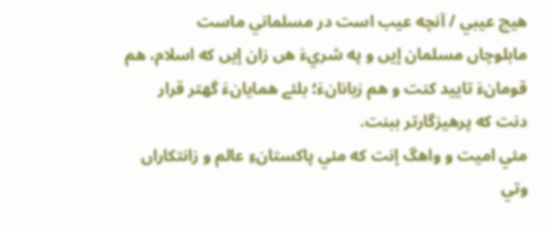هيچ عيبي / آنچه عيب است در مسلماني ماست
مابلوچاں مسلمان إيں و په شريءَ هں زان إيں كه اسلام، هم قومانءَ تاييد كنت و هم زبانانءَ؛ بلئے همايانءَ گهتر قرار دنت كه پرهيزگارتر ببنت.
مئي اميت و واهگ إنت كه مئي پاكستانءِ عالم و زانتكاراں وتي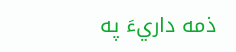ذمه داريءَ په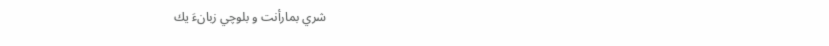شري بمارأنت و بلوچي زبانءَ يك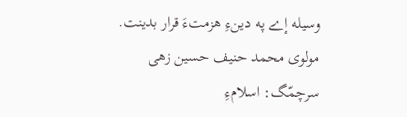وسيله إے په دينءِ هزمتءَ قرار بدينت.
مولوی محمد حنیف حسین زهی
سرچمّگ: اسلامءِ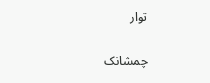توار

چمشانک